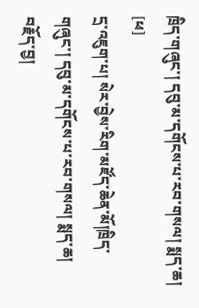ཁྲིད་གཞུང་། དབུ་མ་དགོངས་པ་རབ་གསལ། སྨད་ཆ། [ཕ]
དྲ་འཇུག་པ། སེར་བྱེས་རིག་མཛོད་ཆེན་མོ།ཁྲིད་གཞུང་། དབུ་མ་དགོངས་པ་རབ་གསལ། སྨད་ཆ།
བརྗོད་བྱ།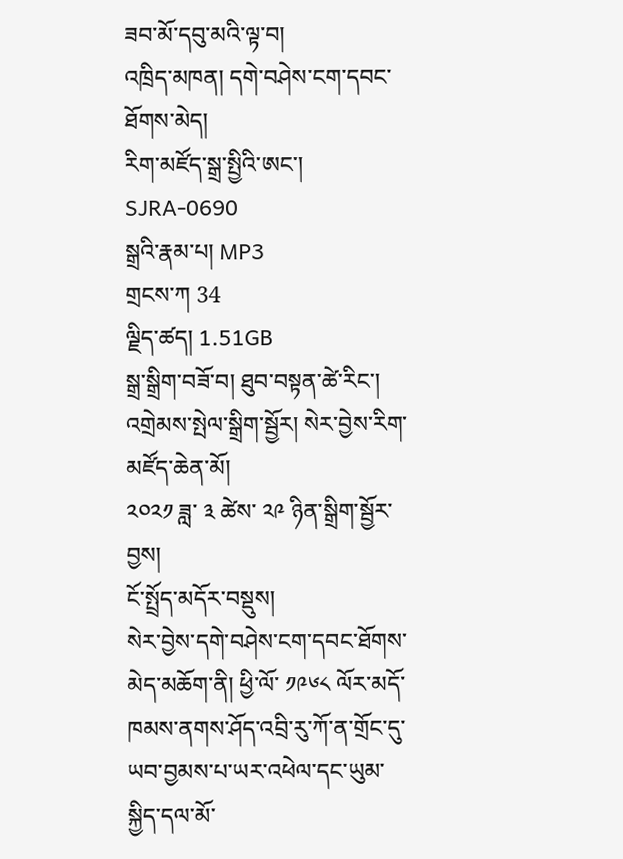ཟབ་མོ་དབུ་མའི་ལྟ་བ།
འཁྲིད་མཁན། དགེ་བཤེས་ངག་དབང་ཐོགས་མེད།
རིག་མཛོད་སྒྲ་སྤྱིའི་ཨང་། SJRA-0690
སྒྲའི་རྣམ་པ། MP3
གྲངས་ཀ 34
ལྗིད་ཚད། 1.51GB
སྒྲ་སྒྲིག་བཟོ་བ། ཐུབ་བསྟན་ཚེ་རིང་།
འགྲེམས་སྤེལ་སྒྲིག་སྦྱོར། སེར་བྱེས་རིག་མཛོད་ཆེན་མོ།
༢༠༢༡ ཟླ་ ༣ ཚེས་ ༢༩ ཉིན་སྒྲིག་སྦྱོར་བྱས།
ངོ་སྤྲོད་མདོར་བསྡུས།
སེར་བྱེས་དགེ་བཤེས་ངག་དབང་ཐོགས་མེད་མཆོག་ནི། ཕྱི་ལོ་ ༡༩༦༨ ལོར་མདོ་ཁམས་ནགས་ཤོད་འབྲི་རུ་ཀོ་ན་གྲོང་དུ་ཡབ་བྱམས་པ་ཡར་འཕེལ་དང་ཡུམ་སྐྱིད་དལ་མོ་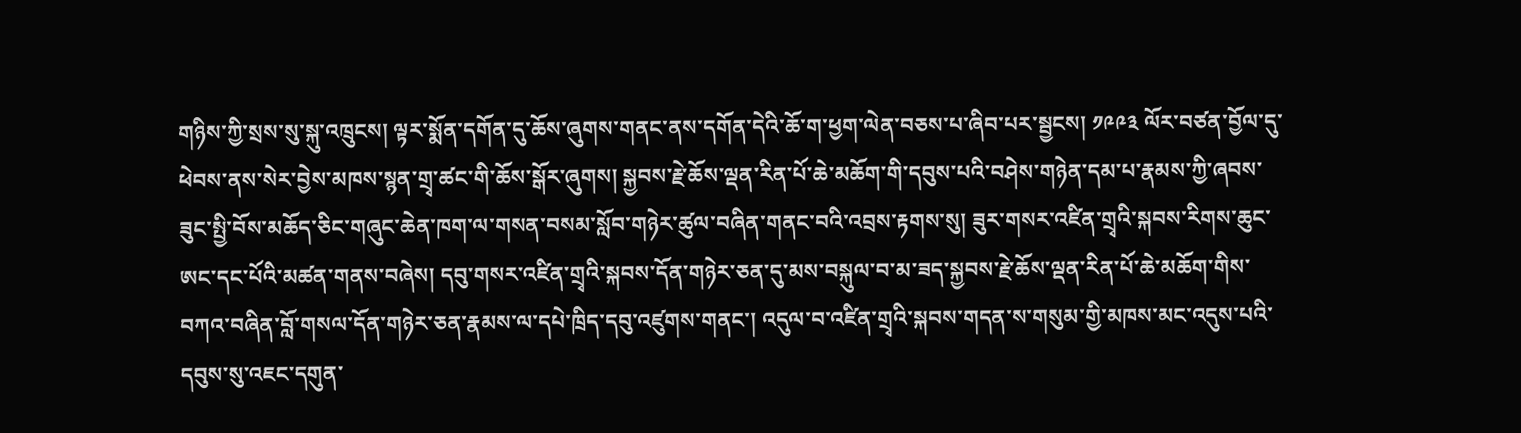གཉིས་ཀྱི་སྲས་སུ་སྐུ་འཁྲུངས། ལྟར་སྨོན་དགོན་དུ་ཆོས་ཞུགས་གནང་ནས་དགོན་དེའི་ཆོ་ག་ཕྱག་ལེན་བཅས་པ་ཞིབ་པར་སྦྱངས། ༡༩༩༣ ལོར་བཙན་བྱོལ་དུ་ཕེབས་ནས་སེར་བྱེས་མཁས་སྙན་གྲྭ་ཚང་གི་ཆོས་སྒོར་ཞུགས། སྐྱབས་རྗེ་ཆོས་ལྡན་རིན་པོ་ཆེ་མཆོག་གི་དབུས་པའི་བཤེས་གཉེན་དམ་པ་རྣམས་ཀྱི་ཞབས་ཟུང་སྤྱི་བོས་མཆོད་ཅིང་གཞུང་ཆེན་ཁག་ལ་གསན་བསམ་སློབ་གཉེར་ཚུལ་བཞིན་གནང་བའི་འབྲས་རྟགས་སུ། ཟུར་གསར་འཛིན་གྲྭའི་སྐབས་རིགས་ཆུང་ཨང་དང་པོའི་མཚན་གནས་བཞེས། དབུ་གསར་འཛིན་གྲྭའི་སྐབས་དོན་གཉེར་ཅན་དུ་མས་བསྐུལ་བ་མ་ཟད་སྐྱབས་རྗེ་ཆོས་ལྡན་རིན་པོ་ཆེ་མཆོག་གིས་བཀའ་བཞིན་བློ་གསལ་དོན་གཉེར་ཅན་རྣམས་ལ་དཔེ་ཁྲིད་དབུ་འཛུགས་གནང་། འདུལ་བ་འཛིན་གྲྭའི་སྐབས་གདན་ས་གསུམ་གྱི་མཁས་མང་འདུས་པའི་དབུས་སུ་འཇང་དགུན་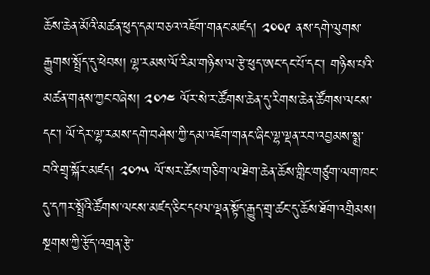ཆོས་ཆེན་མོའི་མཚན་ཕུད་དམ་བཅའ་འཇོག་གནང་མཛད། ༢༠༠༩ ནས་དགེ་ལུགས་རྒྱུགས་སྤྲོད་དུ་ཕེབས། ལྷ་རམས་ལོ་རིམ་གཉིས་ལ་རྩེ་ཕུད་ཨང་དང་པོ་དང་། གཉིས་པའི་མཚན་གནས་ཀྱང་བཞེས། ༢༠༡༤ ལོར་སེ་ར་ཚོགས་ཆེན་དུ་རིགས་ཆེན་ཚོགས་ལངས་དང་། ལོ་དེར་ལྷ་རམས་དགེ་བཤེས་ཀྱི་དམ་འཇོག་གནང་ཞིང་ལྷ་ལྡན་རབ་འབྱམས་སྨྲ་བའི་གྲྭ་སྐོར་མཛད། ༢༠༡༥ ལོ་སར་ཚེས་གཅིག་ལ་ཐེག་ཆེན་ཆོས་གླིང་གཙུག་ལག་ཁང་དུ་དཀར་སྤྲོའི་ཚོགས་ལངས་མཛད་ཅིང་དཔལ་ལྡན་སྟོད་རྒྱུད་གྲྭ་ཚང་དུ་ཆོས་ཐོག་འགྲིམས། སྔགས་ཀྱི་རྩོད་འགྲན་རྩེ་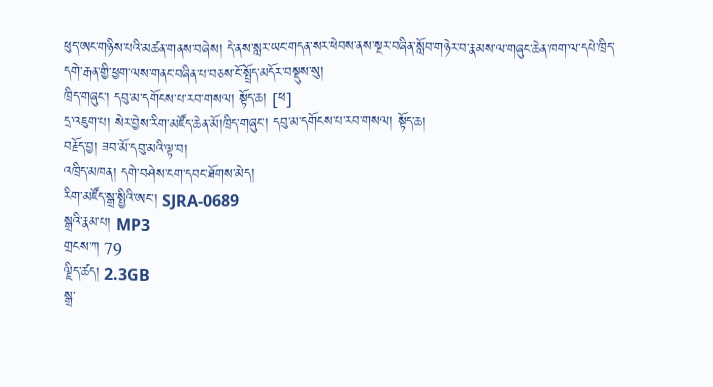ཕུད་ཨང་གཉིས་པའི་མཚན་གནས་བཞེས། དེ་ནས་སླར་ཡང་གདན་སར་ཕེབས་ནས་སྔར་བཞིན་སློབ་གཉེར་བ་རྣམས་ལ་གཞུང་ཆེན་ཁག་ལ་དཔེ་ཁྲིད་དགེ་རྒན་གྱི་ཕྱག་ལས་གནང་བཞིན་པ་བཅས་ངོ་སྤྲོད་མདོར་བསྡུས་སུ།
ཁྲིད་གཞུང་། དབུ་མ་དགོངས་པ་རབ་གསལ། སྟོད་ཆ། [ཕ]
དྲ་འཇུག་པ། སེར་བྱེས་རིག་མཛོད་ཆེན་མོ།ཁྲིད་གཞུང་། དབུ་མ་དགོངས་པ་རབ་གསལ། སྟོད་ཆ།
བརྗོད་བྱ། ཟབ་མོ་དབུ་མའི་ལྟ་བ།
འཁྲིད་མཁན། དགེ་བཤེས་ངག་དབང་ཐོགས་མེད།
རིག་མཛོད་སྒྲ་སྤྱིའི་ཨང་། SJRA-0689
སྒྲའི་རྣམ་པ། MP3
གྲངས་ཀ 79
ལྗིད་ཚད། 2.3GB
སྒྲ་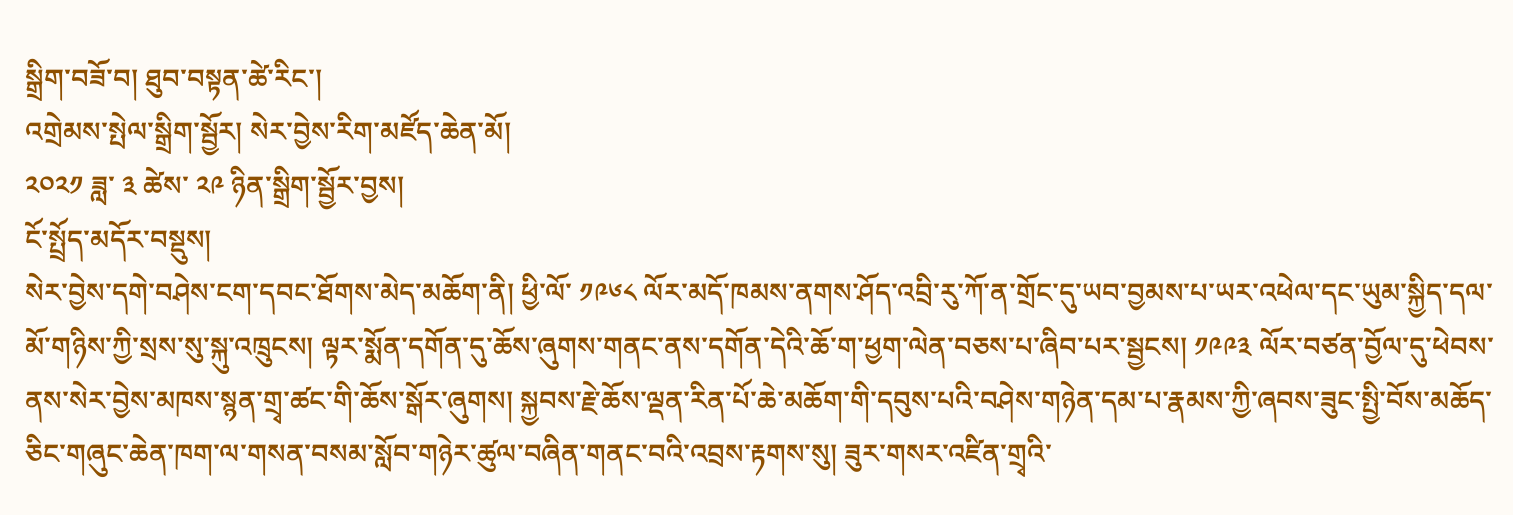སྒྲིག་བཟོ་བ། ཐུབ་བསྟན་ཚེ་རིང་།
འགྲེམས་སྤེལ་སྒྲིག་སྦྱོར། སེར་བྱེས་རིག་མཛོད་ཆེན་མོ།
༢༠༢༡ ཟླ་ ༣ ཚེས་ ༢༩ ཉིན་སྒྲིག་སྦྱོར་བྱས།
ངོ་སྤྲོད་མདོར་བསྡུས།
སེར་བྱེས་དགེ་བཤེས་ངག་དབང་ཐོགས་མེད་མཆོག་ནི། ཕྱི་ལོ་ ༡༩༦༨ ལོར་མདོ་ཁམས་ནགས་ཤོད་འབྲི་རུ་ཀོ་ན་གྲོང་དུ་ཡབ་བྱམས་པ་ཡར་འཕེལ་དང་ཡུམ་སྐྱིད་དལ་མོ་གཉིས་ཀྱི་སྲས་སུ་སྐུ་འཁྲུངས། ལྟར་སྨོན་དགོན་དུ་ཆོས་ཞུགས་གནང་ནས་དགོན་དེའི་ཆོ་ག་ཕྱག་ལེན་བཅས་པ་ཞིབ་པར་སྦྱངས། ༡༩༩༣ ལོར་བཙན་བྱོལ་དུ་ཕེབས་ནས་སེར་བྱེས་མཁས་སྙན་གྲྭ་ཚང་གི་ཆོས་སྒོར་ཞུགས། སྐྱབས་རྗེ་ཆོས་ལྡན་རིན་པོ་ཆེ་མཆོག་གི་དབུས་པའི་བཤེས་གཉེན་དམ་པ་རྣམས་ཀྱི་ཞབས་ཟུང་སྤྱི་བོས་མཆོད་ཅིང་གཞུང་ཆེན་ཁག་ལ་གསན་བསམ་སློབ་གཉེར་ཚུལ་བཞིན་གནང་བའི་འབྲས་རྟགས་སུ། ཟུར་གསར་འཛིན་གྲྭའི་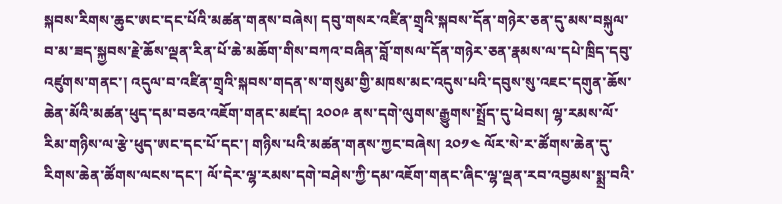སྐབས་རིགས་ཆུང་ཨང་དང་པོའི་མཚན་གནས་བཞེས། དབུ་གསར་འཛིན་གྲྭའི་སྐབས་དོན་གཉེར་ཅན་དུ་མས་བསྐུལ་བ་མ་ཟད་སྐྱབས་རྗེ་ཆོས་ལྡན་རིན་པོ་ཆེ་མཆོག་གིས་བཀའ་བཞིན་བློ་གསལ་དོན་གཉེར་ཅན་རྣམས་ལ་དཔེ་ཁྲིད་དབུ་འཛུགས་གནང་། འདུལ་བ་འཛིན་གྲྭའི་སྐབས་གདན་ས་གསུམ་གྱི་མཁས་མང་འདུས་པའི་དབུས་སུ་འཇང་དགུན་ཆོས་ཆེན་མོའི་མཚན་ཕུད་དམ་བཅའ་འཇོག་གནང་མཛད། ༢༠༠༩ ནས་དགེ་ལུགས་རྒྱུགས་སྤྲོད་དུ་ཕེབས། ལྷ་རམས་ལོ་རིམ་གཉིས་ལ་རྩེ་ཕུད་ཨང་དང་པོ་དང་། གཉིས་པའི་མཚན་གནས་ཀྱང་བཞེས། ༢༠༡༤ ལོར་སེ་ར་ཚོགས་ཆེན་དུ་རིགས་ཆེན་ཚོགས་ལངས་དང་། ལོ་དེར་ལྷ་རམས་དགེ་བཤེས་ཀྱི་དམ་འཇོག་གནང་ཞིང་ལྷ་ལྡན་རབ་འབྱམས་སྨྲ་བའི་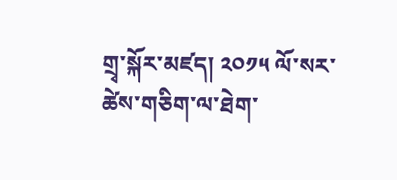གྲྭ་སྐོར་མཛད། ༢༠༡༥ ལོ་སར་ཚེས་གཅིག་ལ་ཐེག་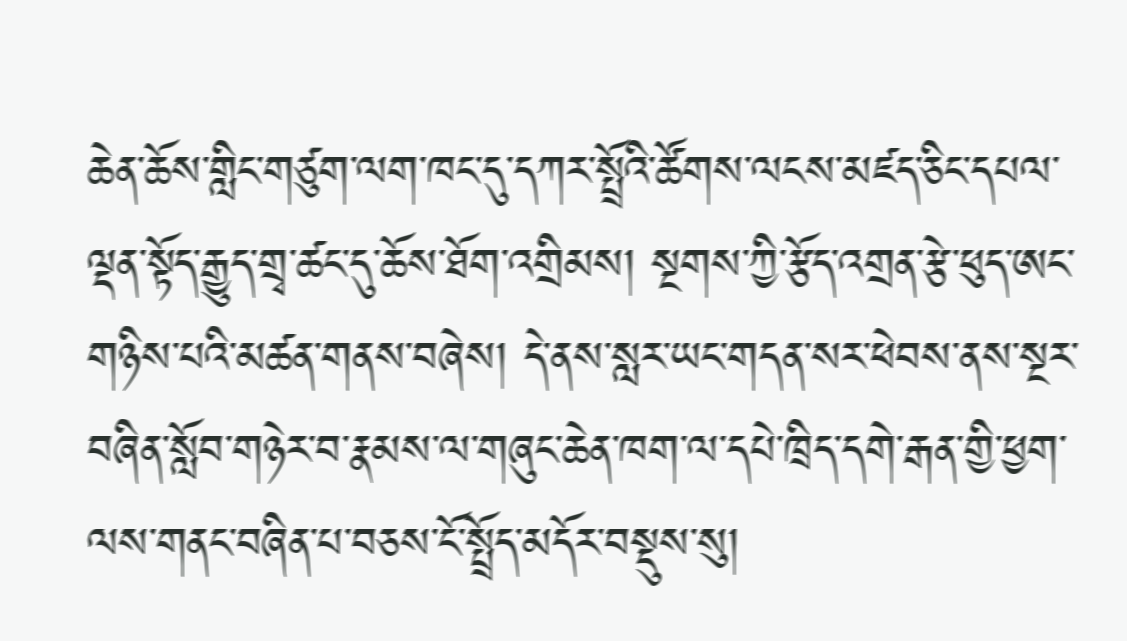ཆེན་ཆོས་གླིང་གཙུག་ལག་ཁང་དུ་དཀར་སྤྲོའི་ཚོགས་ལངས་མཛད་ཅིང་དཔལ་ལྡན་སྟོད་རྒྱུད་གྲྭ་ཚང་དུ་ཆོས་ཐོག་འགྲིམས། སྔགས་ཀྱི་རྩོད་འགྲན་རྩེ་ཕུད་ཨང་གཉིས་པའི་མཚན་གནས་བཞེས། དེ་ནས་སླར་ཡང་གདན་སར་ཕེབས་ནས་སྔར་བཞིན་སློབ་གཉེར་བ་རྣམས་ལ་གཞུང་ཆེན་ཁག་ལ་དཔེ་ཁྲིད་དགེ་རྒན་གྱི་ཕྱག་ལས་གནང་བཞིན་པ་བཅས་ངོ་སྤྲོད་མདོར་བསྡུས་སུ།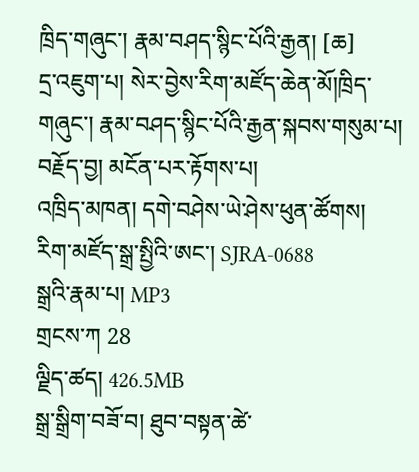ཁྲིད་གཞུང་། རྣམ་བཤད་སྙིང་པོའི་རྒྱན། [ཆ]
དྲ་འཇུག་པ། སེར་བྱེས་རིག་མཛོད་ཆེན་མོ།ཁྲིད་གཞུང་། རྣམ་བཤད་སྙིང་པོའི་རྒྱན་སྐབས་གསུམ་པ།
བརྗོད་བྱ། མངོན་པར་རྟོགས་པ།
འཁྲིད་མཁན། དགེ་བཤེས་ཡེ་ཤེས་ཕུན་ཚོགས།
རིག་མཛོད་སྒྲ་སྤྱིའི་ཨང་། SJRA-0688
སྒྲའི་རྣམ་པ། MP3
གྲངས་ཀ 28
ལྗིད་ཚད། 426.5MB
སྒྲ་སྒྲིག་བཟོ་བ། ཐུབ་བསྟན་ཚེ་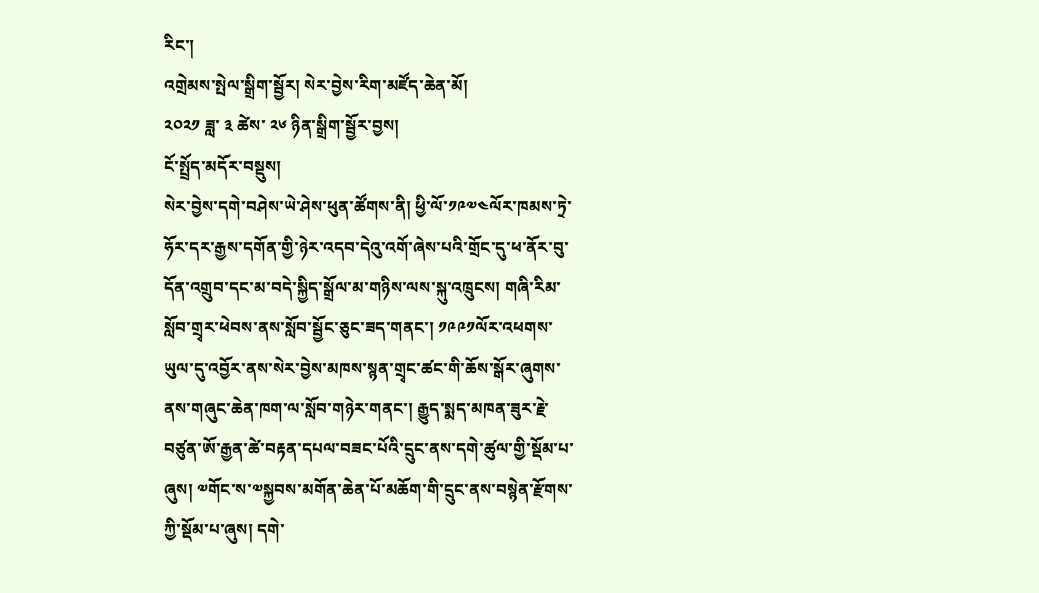རིང་།
འགྲེམས་སྤེལ་སྒྲིག་སྦྱོར། སེར་བྱེས་རིག་མཛོད་ཆེན་མོ།
༢༠༢༡ ཟླ་ ༣ ཚེས་ ༢༦ ཉིན་སྒྲིག་སྦྱོར་བྱས།
ངོ་སྤྲོད་མདོར་བསྡུས།
སེར་བྱེས་དགེ་བཤེས་ཡེ་ཤེས་ཕུན་ཚོགས་ནི། ཕྱི་ལོ་༡༩༧༤ལོར་ཁམས་ཏྲེ་ཧོར་དར་རྒྱས་དགོན་གྱི་ཉེར་འདབ་དེའུ་འགོ་ཞེས་པའི་གྲོང་དུ་ཕ་ནོར་བུ་དོན་འགྲུབ་དང་མ་བདེ་སྐྱིད་སྒྲོལ་མ་གཉིས་ལས་སྐུ་འཁྲུངས། གཞི་རིམ་སློབ་གྲྭར་ཕེབས་ནས་སློབ་སྦྱོང་ཅུང་ཟད་གནང་། ༡༩༩༡ལོར་འཕགས་ཡུལ་དུ་འབྱོར་ནས་སེར་བྱེས་མཁས་སྙན་གྲྭང་ཚང་གི་ཆོས་སྒོར་ཞུགས་ནས་གཞུང་ཆེན་ཁག་ལ་སློབ་གཉེར་གནང་། རྒྱུད་སྨད་མཁན་ཟུར་རྗེ་བཙུན་ཨོ་རྒྱན་ཚེ་བརྟན་དཔལ་བཟང་པོའི་དྲུང་ནས་དགེ་ཚུལ་གྱི་སྡོམ་པ་ཞུས། ༧གོང་ས་༧སྐྱབས་མགོན་ཆེན་པོ་མཆོག་གི་དྲུང་ནས་བསྙེན་རྫོགས་ཀྱི་སྡོམ་པ་ཞུས། དགེ་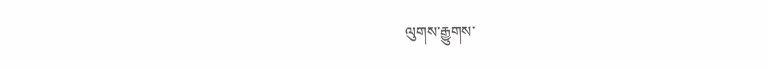ལུགས་རྒྱུགས་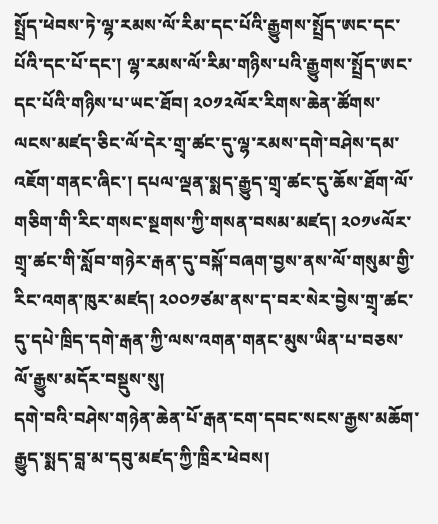སྤྲོད་ཕེབས་ཏེ་ལྷ་རམས་ལོ་རིམ་དང་པོའི་རྒྱུགས་སྤྲོད་ཨང་དང་པོའི་དང་པོ་དང་། ལྷ་རམས་ལོ་རིམ་གཉིས་པའི་རྒྱུགས་སྤྲོད་ཨང་དང་པོའི་གཉིས་པ་ཡང་ཐོབ། ༢༠༡༢ལོར་རིགས་ཆེན་ཚོགས་ལངས་མཛད་ཅིང་ལོ་དེར་གྲྭ་ཚང་དུ་ལྷ་རམས་དགེ་བཤེས་དམ་འཇོག་གནང་ཞིང་། དཔལ་ལྡན་སྨད་རྒྱུད་གྲྭ་ཚང་དུ་ཆོས་ཐོག་ལོ་གཅིག་གི་རིང་གསང་སྔགས་ཀྱི་གསན་བསམ་མཛད། ༢༠༡༦ལོར་གྲྭ་ཚང་གི་སློབ་གཉེར་རྒན་དུ་བསྐོ་བཞག་བྱས་ནས་ལོ་གསུམ་གྱི་རིང་འགན་ཁུར་མཛད། ༢༠༠༡ཙམ་ནས་ད་བར་སེར་བྱེས་གྲྭ་ཚང་དུ་དཔེ་ཁྲིད་དགེ་རྒན་ཀྱི་ལས་འགན་གནང་མུས་ཡིན་པ་བཅས་ལོ་རྒྱུས་མདོར་བསྡུས་སུ།
དགེ་བའི་བཤེས་གཉེན་ཆེན་པོ་རྒན་ངག་དབང་སངས་རྒྱས་མཆོག་རྒྱུད་སྨད་བླ་མ་དབུ་མཛད་ཀྱི་ཁྲིར་ཕེབས།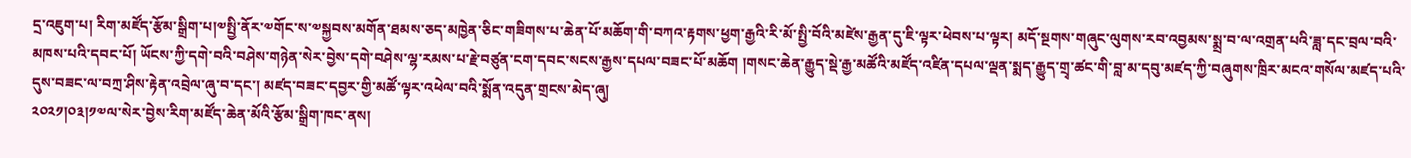དྲ་འཇུག་པ། རིག་མཛོད་རྩོམ་སྒྲིག་པ།༧སྤྱི་ནོར་༧གོང་ས་༧སྐྱབས་མགོན་ཐམས་ཅད་མཁྱེན་ཅིང་གཟིགས་པ་ཆེན་པོ་མཆོག་གི་བཀའ་རྟགས་ཕྱག་རྒྱའི་རི་མོ་སྤྱི་བོའི་མཛེས་རྒྱན་དུ་ཇི་ལྟར་ཕེབས་པ་ལྟར། མདོ་སྔགས་གཞུང་ལུགས་རབ་འབྱམས་སྨྲ་བ་ལ་འགྲན་པའི་ཟླ་དང་བྲལ་བའི་མཁས་པའི་དབང་པོ། ཡོངས་ཀྱི་དགེ་བའི་བཤེས་གཉེན་སེར་བྱེས་དགེ་བཤེས་ལྷ་རམས་པ་རྗེ་བཙུན་ངག་དབང་སངས་རྒྱས་དཔལ་བཟང་པོ་མཆོག །གསང་ཆེན་རྒྱུད་སྡེ་རྒྱ་མཚོའི་མཛོད་འཛིན་དཔལ་ལྡན་སྨད་རྒྱུད་གྲྭ་ཚང་གི་བླ་མ་དབུ་མཛད་ཀྱི་བཞུགས་ཁྲིར་མངའ་གསོལ་མཛད་པའི་དུས་བཟང་ལ་བཀྲ་ཤིས་རྟེན་འབྲེལ་ཞུ་བ་དང་། མཛད་བཟང་དབྱར་གྱི་མཚོ་ལྟར་འཕེལ་བའི་སྨོན་འདུན་གྲངས་མེད་ཞུ།
༢༠༢༡།༠༣།༡༧ལ་སེར་བྱེས་རིག་མཛོད་ཆེན་མོའི་རྩོམ་སྒྲིག་ཁང་ནས།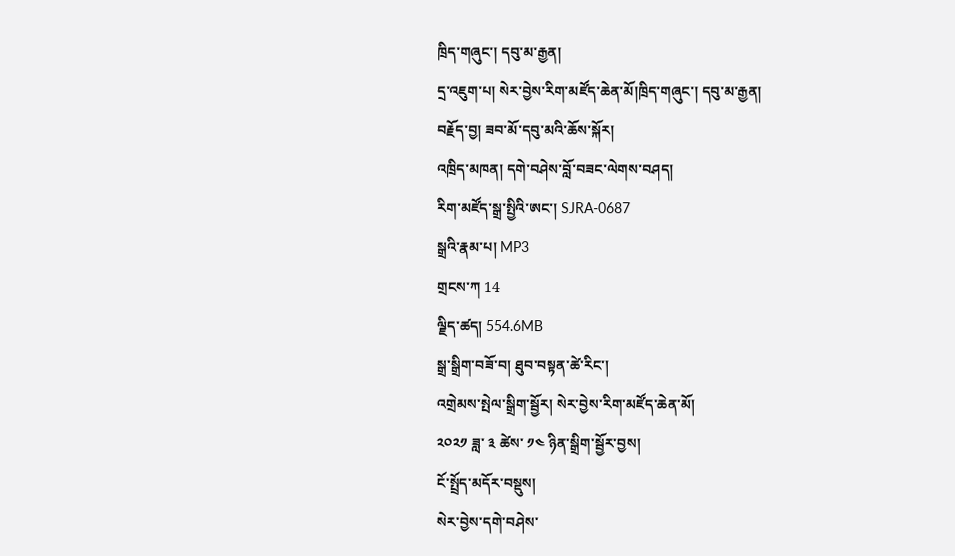ཁྲིད་གཞུང་། དབུ་མ་རྒྱན།
དྲ་འཇུག་པ། སེར་བྱེས་རིག་མཛོད་ཆེན་མོ།ཁྲིད་གཞུང་། དབུ་མ་རྒྱན།
བརྗོད་བྱ། ཟབ་མོ་དབུ་མའི་ཆོས་སྐོར།
འཁྲིད་མཁན། དགེ་བཤེས་བློ་བཟང་ལེགས་བཤད།
རིག་མཛོད་སྒྲ་སྤྱིའི་ཨང་། SJRA-0687
སྒྲའི་རྣམ་པ། MP3
གྲངས་ཀ 14
ལྗིད་ཚད། 554.6MB
སྒྲ་སྒྲིག་བཟོ་བ། ཐུབ་བསྟན་ཚེ་རིང་།
འགྲེམས་སྤེལ་སྒྲིག་སྦྱོར། སེར་བྱེས་རིག་མཛོད་ཆེན་མོ།
༢༠༢༡ ཟླ་ ༣ ཚེས་ ༡༤ ཉིན་སྒྲིག་སྦྱོར་བྱས།
ངོ་སྤྲོད་མདོར་བསྡུས།
སེར་བྱེས་དགེ་བཤེས་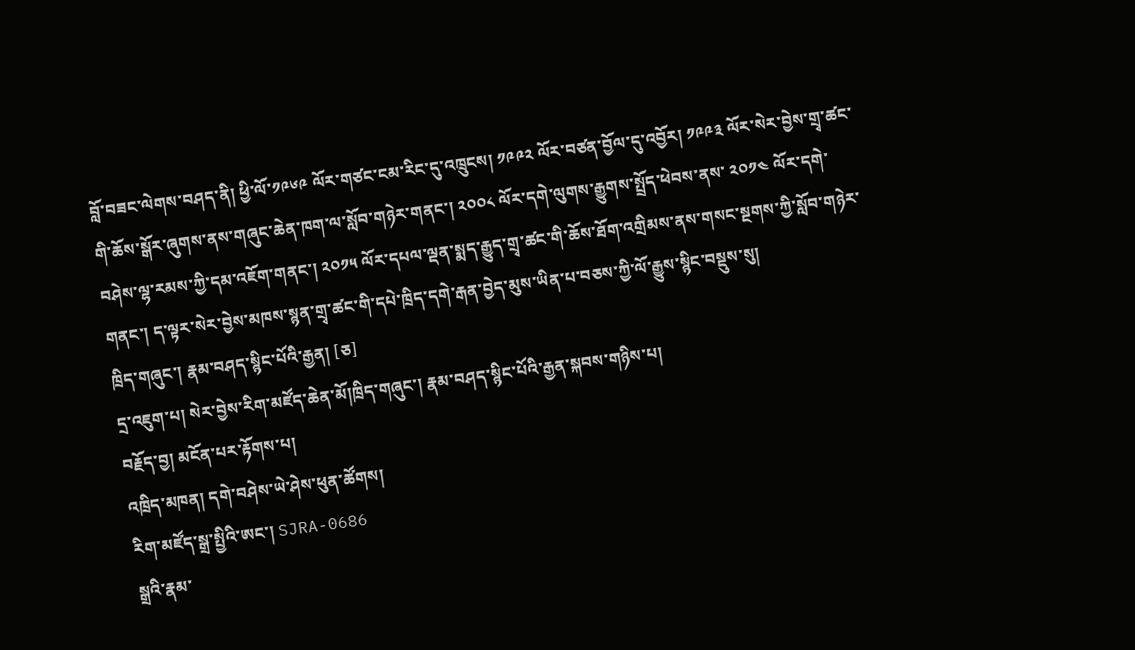བློ་བཟང་ལེགས་བཤད་ནི། ཕྱི་ལོ་༡༩༦༩ ལོར་གཙང་ངམ་རིང་དུ་འཁྲུངས། ༡༩༩༢ ལོར་བཙན་བྱོལ་དུ་འབྱོར། ༡༩༩༣ ལོར་སེར་བྱེས་གྲྭ་ཚང་གི་ཆོས་སྒོར་ཞུགས་ནས་གཞུང་ཆེན་ཁག་ལ་སློབ་གཉེར་གནང་། ༢༠༠༨ ལོར་དགེ་ལུགས་རྒྱུགས་སྤྲོད་ཕེབས་ནས་ ༢༠༡༤ ལོར་དགེ་བཤེས་ལྷ་རམས་ཀྱི་དམ་འཇོག་གནང་། ༢༠༡༥ ལོར་དཔལ་ལྡན་སྨད་རྒྱུད་གྲྭ་ཚང་གི་ཆོས་ཐོག་འགྲིམས་ནས་གསང་སྔགས་ཀྱི་སློབ་གཉེར་གནང་། ད་ལྟར་སེར་བྱེས་མཁས་སྙན་གྲྭ་ཚང་གི་དཔེ་ཁྲིད་དགེ་རྒན་བྱེད་མུས་ཡིན་པ་བཅས་ཀྱི་ལོ་རྒྱུས་སྙིང་བསྡུས་སུ།
ཁྲིད་གཞུང་། རྣམ་བཤད་སྙིང་པོའི་རྒྱན། [ཅ]
དྲ་འཇུག་པ། སེར་བྱེས་རིག་མཛོད་ཆེན་མོ།ཁྲིད་གཞུང་། རྣམ་བཤད་སྙིང་པོའི་རྒྱན་སྐབས་གཉིས་པ།
བརྗོད་བྱ། མངོན་པར་རྟོགས་པ།
འཁྲིད་མཁན། དགེ་བཤེས་ཡེ་ཤེས་ཕུན་ཚོགས།
རིག་མཛོད་སྒྲ་སྤྱིའི་ཨང་། SJRA-0686
སྒྲའི་རྣམ་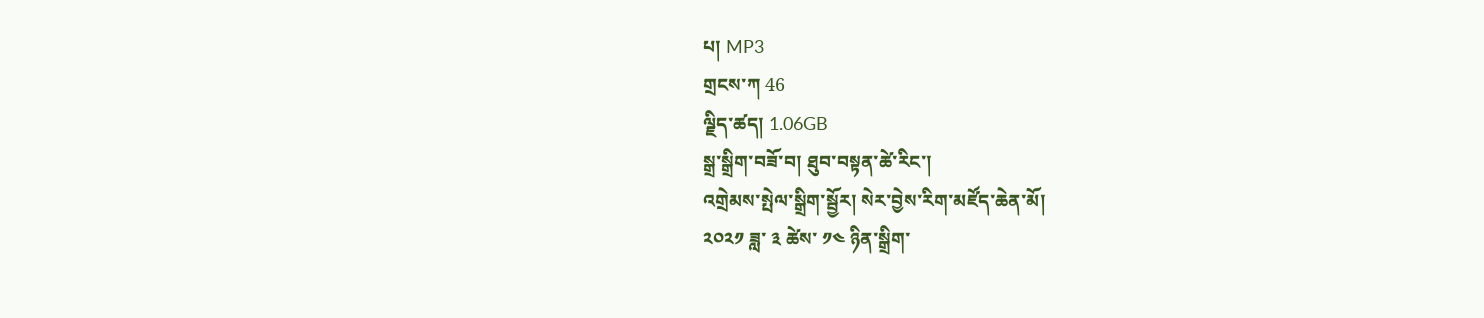པ། MP3
གྲངས་ཀ 46
ལྗིད་ཚད། 1.06GB
སྒྲ་སྒྲིག་བཟོ་བ། ཐུབ་བསྟན་ཚེ་རིང་།
འགྲེམས་སྤེལ་སྒྲིག་སྦྱོར། སེར་བྱེས་རིག་མཛོད་ཆེན་མོ།
༢༠༢༡ ཟླ་ ༣ ཚེས་ ༡༤ ཉིན་སྒྲིག་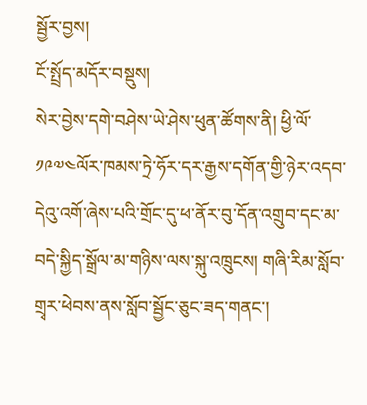སྦྱོར་བྱས།
ངོ་སྤྲོད་མདོར་བསྡུས།
སེར་བྱེས་དགེ་བཤེས་ཡེ་ཤེས་ཕུན་ཚོགས་ནི། ཕྱི་ལོ་༡༩༧༤ལོར་ཁམས་ཏྲེ་ཧོར་དར་རྒྱས་དགོན་གྱི་ཉེར་འདབ་དེའུ་འགོ་ཞེས་པའི་གྲོང་དུ་ཕ་ནོར་བུ་དོན་འགྲུབ་དང་མ་བདེ་སྐྱིད་སྒྲོལ་མ་གཉིས་ལས་སྐུ་འཁྲུངས། གཞི་རིམ་སློབ་གྲྭར་ཕེབས་ནས་སློབ་སྦྱོང་ཅུང་ཟད་གནང་།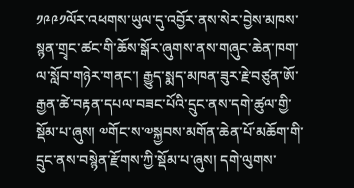༡༩༩༡ལོར་འཕགས་ཡུལ་དུ་འབྱོར་ནས་སེར་བྱེས་མཁས་སྙན་གྲྭང་ཚང་གི་ཆོས་སྒོར་ཞུགས་ནས་གཞུང་ཆེན་ཁག་ལ་སློབ་གཉེར་གནང་། རྒྱུད་སྨད་མཁན་ཟུར་རྗེ་བཙུན་ཨོ་རྒྱན་ཚེ་བརྟན་དཔལ་བཟང་པོའི་དྲུང་ནས་དགེ་ཚུལ་གྱི་སྡོམ་པ་ཞུས། ༧གོང་ས་༧སྐྱབས་མགོན་ཆེན་པོ་མཆོག་གི་དྲུང་ནས་བསྙེན་རྫོགས་ཀྱི་སྡོམ་པ་ཞུས། དགེ་ལུགས་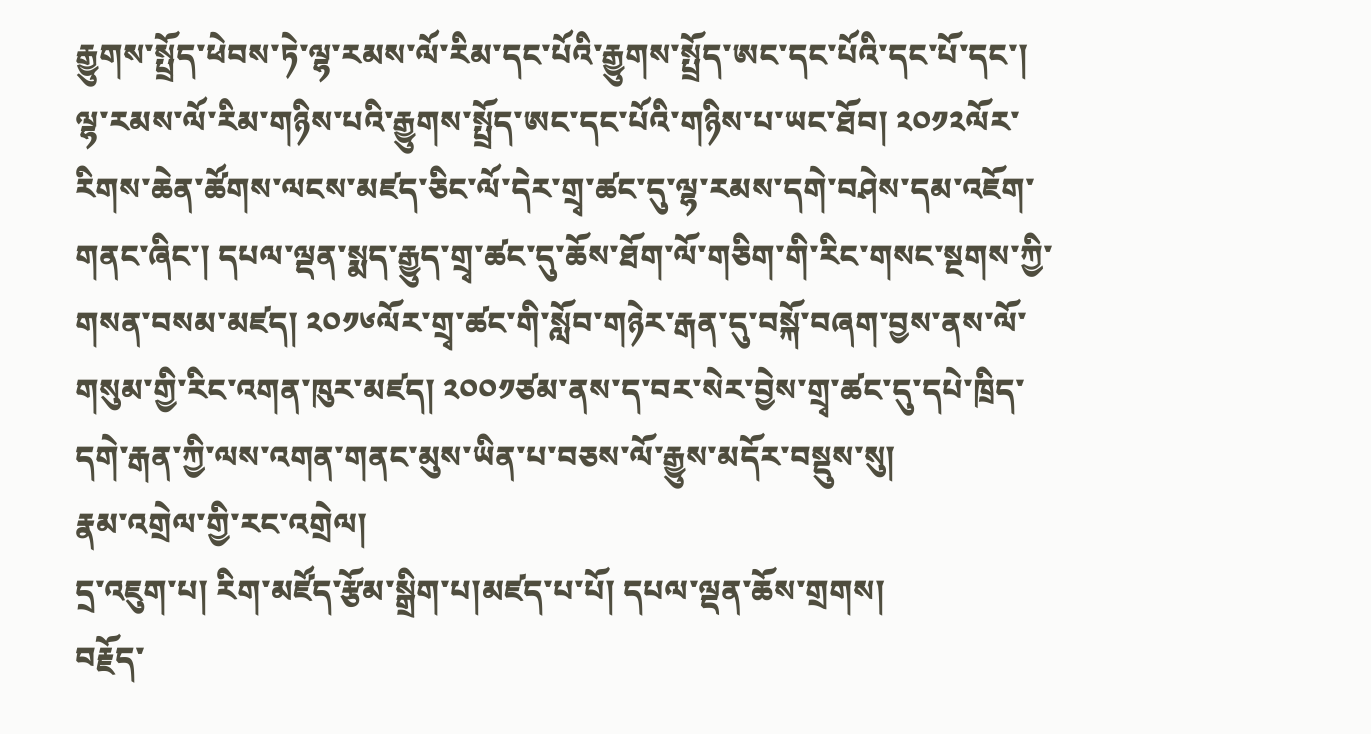རྒྱུགས་སྤྲོད་ཕེབས་ཏེ་ལྷ་རམས་ལོ་རིམ་དང་པོའི་རྒྱུགས་སྤྲོད་ཨང་དང་པོའི་དང་པོ་དང་། ལྷ་རམས་ལོ་རིམ་གཉིས་པའི་རྒྱུགས་སྤྲོད་ཨང་དང་པོའི་གཉིས་པ་ཡང་ཐོབ། ༢༠༡༢ལོར་རིགས་ཆེན་ཚོགས་ལངས་མཛད་ཅིང་ལོ་དེར་གྲྭ་ཚང་དུ་ལྷ་རམས་དགེ་བཤེས་དམ་འཇོག་གནང་ཞིང་། དཔལ་ལྡན་སྨད་རྒྱུད་གྲྭ་ཚང་དུ་ཆོས་ཐོག་ལོ་གཅིག་གི་རིང་གསང་སྔགས་ཀྱི་གསན་བསམ་མཛད། ༢༠༡༦ལོར་གྲྭ་ཚང་གི་སློབ་གཉེར་རྒན་དུ་བསྐོ་བཞག་བྱས་ནས་ལོ་གསུམ་གྱི་རིང་འགན་ཁུར་མཛད། ༢༠༠༡ཙམ་ནས་ད་བར་སེར་བྱེས་གྲྭ་ཚང་དུ་དཔེ་ཁྲིད་དགེ་རྒན་ཀྱི་ལས་འགན་གནང་མུས་ཡིན་པ་བཅས་ལོ་རྒྱུས་མདོར་བསྡུས་སུ།
རྣམ་འགྲེལ་གྱི་རང་འགྲེལ།
དྲ་འཇུག་པ། རིག་མཛོད་རྩོམ་སྒྲིག་པ།མཛད་པ་པོ། དཔལ་ལྡན་ཆོས་གྲགས།
བརྗོད་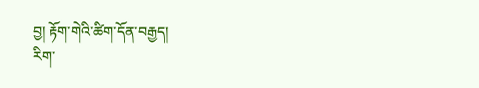བྱ། རྟོག་གེའི་ཚིག་དོན་བརྒྱད།
རིག་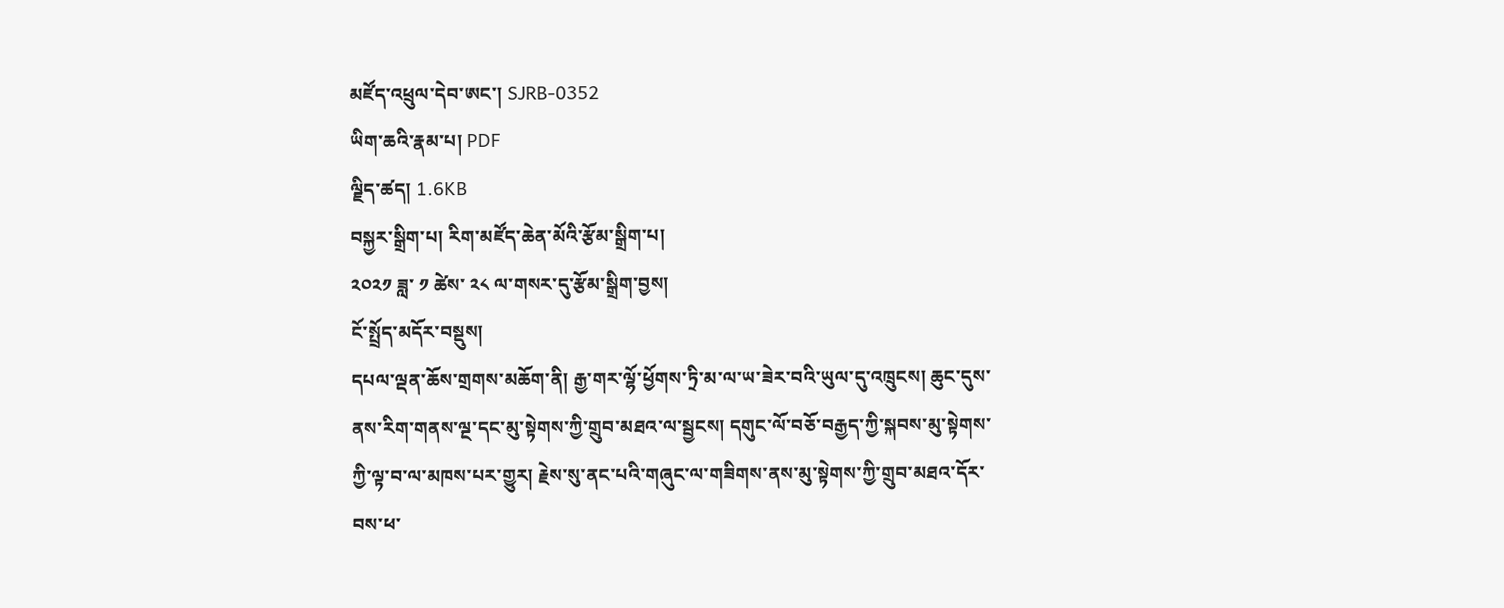མཛོད་འཕྲུལ་དེབ་ཨང་། SJRB-0352
ཡིག་ཆའི་རྣམ་པ། PDF
ལྗིད་ཚད། 1.6KB
བསྐྱར་སྒྲིག་པ། རིག་མཛོད་ཆེན་མོའི་རྩོམ་སྒྲིག་པ།
༢༠༢༡ ཟླ་ ༡ ཚེས་ ༢༨ ལ་གསར་དུ་རྩོམ་སྒྲིག་བྱས།
ངོ་སྤྲོད་མདོར་བསྡུས།
དཔལ་ལྡན་ཆོས་གྲགས་མཆོག་ནི། རྒྱ་གར་ལྷོ་ཕྱོགས་ཏྲི་མ་ལ་ཡ་ཟེར་བའི་ཡུལ་དུ་འཁྲུངས། ཆུང་དུས་ནས་རིག་གནས་ལྔ་དང་མུ་སྟེགས་ཀྱི་གྲུབ་མཐའ་ལ་སྦྱངས། དགུང་ལོ་བཅོ་བརྒྱད་ཀྱི་སྐབས་མུ་སྟེགས་ཀྱི་ལྟ་བ་ལ་མཁས་པར་གྱུར། རྗེས་སུ་ནང་པའི་གཞུང་ལ་གཟིགས་ནས་མུ་སྟེགས་ཀྱི་གྲུབ་མཐའ་དོར་བས་ཕ་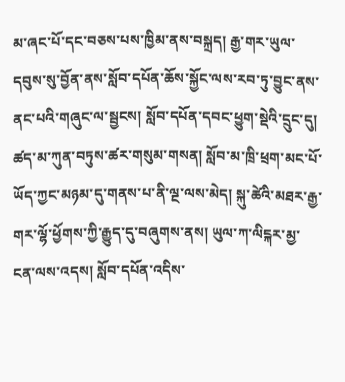མ་ཞང་པོ་དང་བཅས་པས་ཁྱིམ་ནས་བསྐྲད། རྒྱ་གར་ཡུལ་དབུས་སུ་བྱོན་ནས་སློབ་དཔོན་ཆོས་སྐྱོང་ལས་རབ་ཏུ་བྱུང་ནས་ནང་པའི་གཞུང་ལ་སྦྱངས། སློབ་དཔོན་དབང་ཕྱུག་སྡེའི་དྲུང་དུ། ཚད་མ་ཀུན་བཏུས་ཚར་གསུམ་གསན། སློབ་མ་ཁྲི་ཕྲག་མང་པོ་ཡོད་ཀྱང་མཉམ་དུ་གནས་པ་ནི་ལྔ་ལས་མེད། སྐུ་ཚེའི་མཐར་རྒྱ་གར་ལྷོ་ཕྱོགས་ཀྱི་རྒྱུད་དུ་བཞུགས་ནས། ཡུལ་ཀ་ལིངྐར་མྱ་ངན་ལས་འདས། སློབ་དཔོན་འདིས་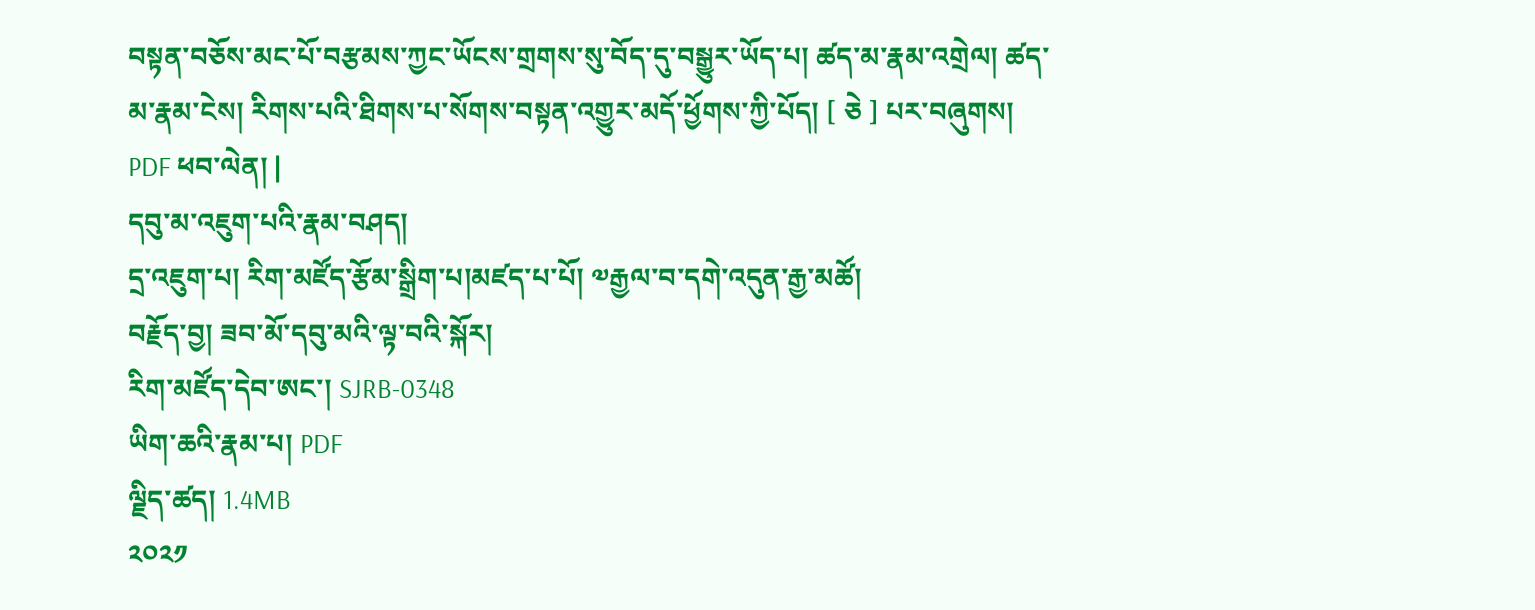བསྟན་བཅོས་མང་པོ་བརྩམས་ཀྱང་ཡོངས་གྲགས་སུ་བོད་དུ་བསྒྱུར་ཡོད་པ། ཚད་མ་རྣམ་འགྲེལ། ཚད་མ་རྣམ་ངེས། རིགས་པའི་ཐིགས་པ་སོགས་བསྟན་འགྱུར་མདོ་ཕྱོགས་ཀྱི་པོད། [ ཅེ ] པར་བཞུགས།
PDF ཕབ་ལེན། |
དབུ་མ་འཇུག་པའི་རྣམ་བཤད།
དྲ་འཇུག་པ། རིག་མཛོད་རྩོམ་སྒྲིག་པ།མཛད་པ་པོ། ༧རྒྱལ་བ་དགེ་འདུན་རྒྱ་མཚོ།
བརྗོད་བྱ། ཟབ་མོ་དབུ་མའི་ལྟ་བའི་སྐོར།
རིག་མཛོད་དེབ་ཨང་། SJRB-0348
ཡིག་ཆའི་རྣམ་པ། PDF
ལྗིད་ཚད། 1.4MB
༢༠༢༡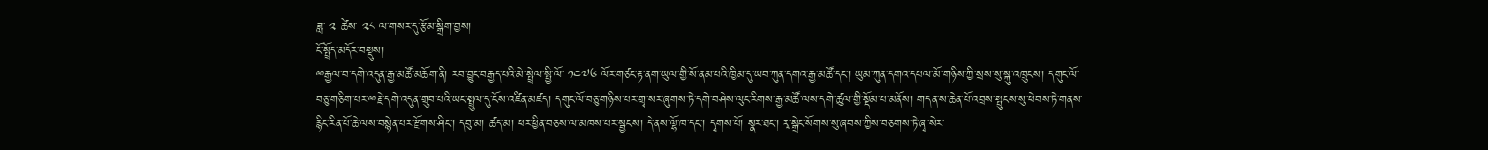ཟླ་ ༢ ཚེས་ ༢༨ ལ་གསར་དུ་རྩོམ་སྒྲིག་བྱས།
ངོ་སྤྲོད་མདོར་བསྡུས།
ྋརྒྱལ་བ་དགེ་འདུན་རྒྱ་མཚོ་མཆོག་ནི། རབ་བྱུང་བརྒྱད་པའི་མེ་སྤྲེལ་སྤྱི་ལོ་ ༡༤༧༦ ལོར་གཙང་རྟ་ནག་ཡུལ་གྱི་སོ་ནམ་པའི་ཁྱིམ་དུ་ཡབ་ཀུན་དགའ་རྒྱ་མཚོ་དང་། ཡུམ་ཀུན་དགའ་དཔལ་མོ་གཉིས་ཀྱི་སྲས་སུ་སྐུ་འཁྲུངས། དགུང་ལོ་བཅུ་གཅིག་པར་ྋརྗེ་དགེ་འདུན་གྲུབ་པའི་ཡང་སྤྲུལ་དུ་ངོས་འཛིན་མཛད། དགུང་ལོ་བཅུ་གཉིས་པར་གྲྭ་སར་ཞུགས་ཏེ་དགེ་བཤེས་ལུང་རིགས་རྒྱ་མཚོ་ལས་དགེ་ཚུལ་གྱི་སྡོམ་པ་མནོས། གདན་ས་ཆེན་པོ་འབྲས་སྤུངས་སུ་ཕེབས་ཏེ་གནས་རྙིང་རིན་པོ་ཆེ་ལས་བསྙེན་པར་རྫོགས་ཤིང་། དབུ་མ། ཚད་མ། ཕར་ཕྱིན་བཅས་ལ་མཁས་པར་སྦྱངས། དེ་ནས་ལྷོ་ཁ་དང་། དྭགས་པོ། སྣར་ཐང་། རྭ་སྒྲེང་སོགས་སུ་ཞབས་ཀྱིས་བཅགས་ཏེ་ཞྭ་སེར་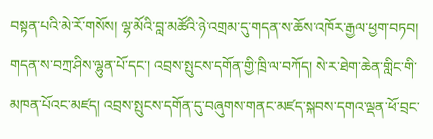བསྟན་པའི་མེ་རོ་གསོས། ལྷ་མོའི་བླ་མཚོའི་ཉེ་འགྲམ་དུ་གདན་ས་ཆོས་འཁོར་རྒྱལ་ཕྱག་བཏབ། གདན་ས་བཀྲ་ཤིས་ལྷུན་པོ་དང་། འབྲས་སྤུངས་དགོན་གྱི་ཁྲི་ལ་བཀོད། སེ་ར་ཐེག་ཆེན་གླིང་གི་མཁན་པོའང་མཛད། འབྲས་སྤུངས་དགོན་དུ་བཞུགས་གནང་མཛད་སྐབས་དགའ་ལྡན་ཕོ་བྲང་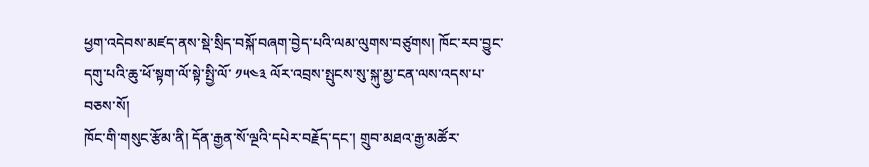ཕྱག་འདེབས་མཛད་ནས་སྡེ་སྲིད་བསྐོ་བཞག་བྱེད་པའི་ལམ་ལུགས་བཙུགས། ཁོང་རབ་བྱུང་དགུ་པའི་ཆུ་ཕོ་སྟག་ལོ་སྟེ་སྤྱི་ལོ་ ༡༥༤༣ ལོར་འབྲས་སྤུངས་སུ་སྐུ་མྱ་ངན་ལས་འདས་པ་བཅས་སོ།
ཁོང་གི་གསུང་རྩོམ་ནི། དོན་རྒྱན་སོ་ལྔའི་དཔེར་བརྗོད་དང་། གྲུབ་མཐའ་རྒྱ་མཚོར་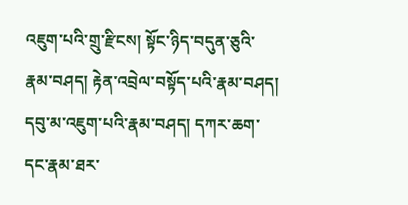འཇུག་པའི་གྲུ་རྫིངས། སྟོང་ཉིད་བདུན་ཅུའི་རྣམ་བཤད། རྟེན་འབྲེལ་བསྟོད་པའི་རྣམ་བཤད། དབུ་མ་འཇུག་པའི་རྣམ་བཤད། དཀར་ཆག་དང་རྣམ་ཐར་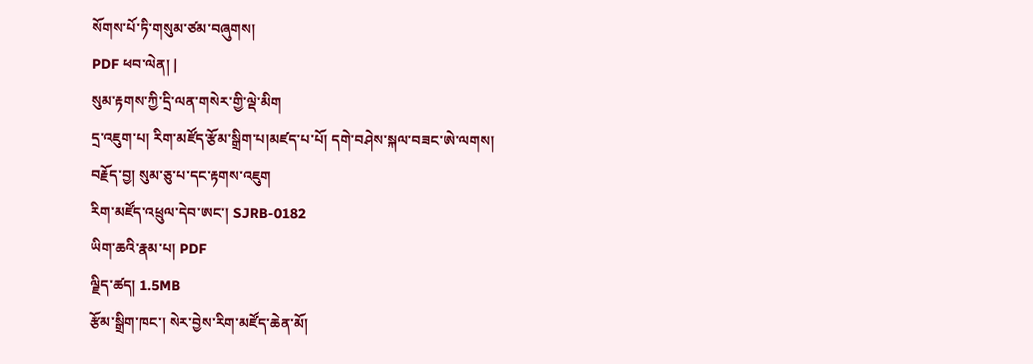སོགས་པོ་ཏི་གསུམ་ཙམ་བཞུགས།
PDF ཕབ་ལེན། |
སུམ་རྟགས་ཀྱི་དྲི་ལན་གསེར་གྱི་ལྡེ་མིག
དྲ་འཇུག་པ། རིག་མཛོད་རྩོམ་སྒྲིག་པ།མཛད་པ་པོ། དགེ་བཤེས་སྐལ་བཟང་ཨེ་ལགས།
བརྗོད་བྱ། སུམ་ཅུ་པ་དང་རྟགས་འཇུག
རིག་མཛོད་འཕྲུལ་དེབ་ཨང་། SJRB-0182
ཡིག་ཆའི་རྣམ་པ། PDF
ལྗིད་ཚད། 1.5MB
རྩོམ་སྒྲིག་ཁང་། སེར་བྱེས་རིག་མཛོད་ཆེན་མོ།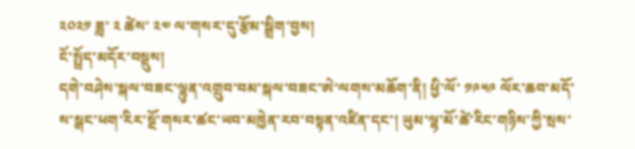༢༠༢༡ ཟླ་ ༢ ཚེས་ ༢༧ ལ་གསར་དུ་རྩོམ་སྒྲིག་བྱས།
ངོ་སྤྲོད་མདོར་བསྡུས།
དགེ་བཤེས་སྐལ་བཟང་ལྷུན་འགྲུབ་བམ་སྐལ་བཟང་ཨེ་ལགས་མཆོག་ནི། ཕྱི་ལོ་ ༡༩༥༩ ལོར་ཆབ་མདོ་ས་སྒང་ཕག་རིར་སྔོ་གསར་ཚང་ཡབ་མཁྱེན་རབ་བསྟན་འཛིན་དང་། ཡུམ་ལྷ་མོ་ཚེ་རིང་གཉིས་ཀྱི་སྲས་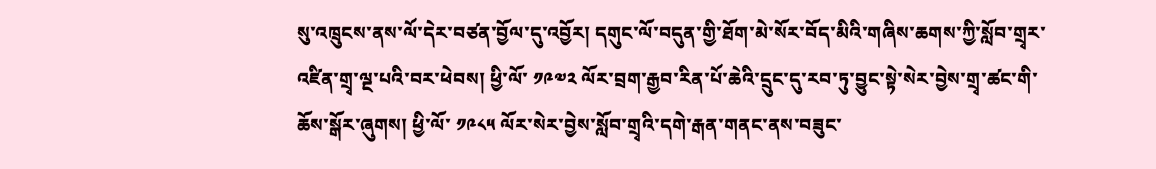སུ་འཁྲུངས་ནས་ལོ་དེར་བཙན་བྱོལ་དུ་འབྱོར། དགུང་ལོ་བདུན་གྱི་ཐོག་མེ་སོར་བོད་མིའི་གཞིས་ཆགས་ཀྱི་སློབ་གྲྭར་འཛིན་གྲྭ་ལྔ་པའི་བར་ཕེབས། ཕྱི་ལོ་ ༡༩༧༢ ལོར་བྲག་རྒྱབ་རིན་པོ་ཆེའི་དྲུང་དུ་རབ་ཏུ་བྱུང་སྟེ་སེར་བྱེས་གྲྭ་ཚང་གི་ཆོས་སྒོར་ཞུགས། ཕྱི་ལོ་ ༡༩༨༥ ལོར་སེར་བྱེས་སློབ་གྲྭའི་དགེ་རྒན་གནང་ནས་བཟུང་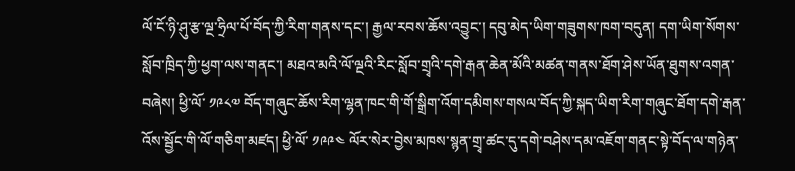ལོ་ངོ་ཉི་ཤུ་རྩ་ལྔ་ཧྲིལ་པོ་བོད་ཀྱི་རིག་གནས་དང་། རྒྱལ་རབས་ཆོས་འབྱུང་། དབུ་མེད་ཡིག་གཟུགས་ཁག་བདུན། དག་ཡིག་སོགས་སློབ་ཁྲིད་ཀྱི་ཕྱག་ལས་གནང་། མཐའ་མའི་ལོ་ལྔའི་རིང་སློབ་གྲྭའི་དགེ་རྒན་ཆེན་མོའི་མཚན་གནས་ཐོག་ཤེས་ཡོན་ཐུགས་འགན་བཞེས། ཕྱི་ལོ་ ༡༩༨༧ བོད་གཞུང་ཆོས་རིག་ལྷན་ཁང་གི་གོ་སྒྲིག་འོག་དམིགས་གསལ་བོད་ཀྱི་སྐད་ཡིག་རིག་གཞུང་ཐོག་དགེ་རྒན་འོས་སྦྱོང་གི་ལོ་གཅིག་མཛད། ཕྱི་ལོ་ ༡༩༩༤ ལོར་སེར་བྱེས་མཁས་སྙན་གྲྭ་ཚང་དུ་དགེ་བཤེས་དམ་འཇོག་གནང་སྟེ་བོད་ལ་གཉེན་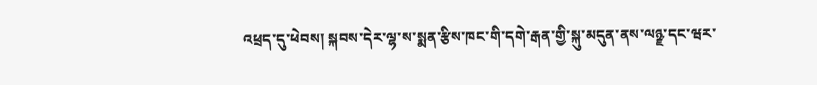འཕྲད་དུ་ཕེབས། སྐབས་དེར་ལྷ་ས་སྨན་རྩིས་ཁང་གི་དགེ་རྒན་གྱི་སྐུ་མདུན་ནས་ལཉྫ་དང་ཝར་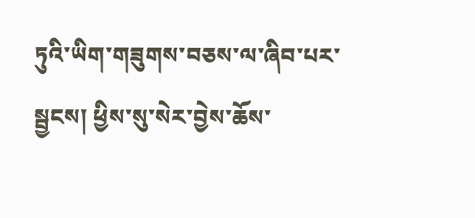ཏུའི་ཡིག་གཟུགས་བཅས་ལ་ཞིབ་པར་སྦྱངས། ཕྱིས་སུ་སེར་བྱེས་ཆོས་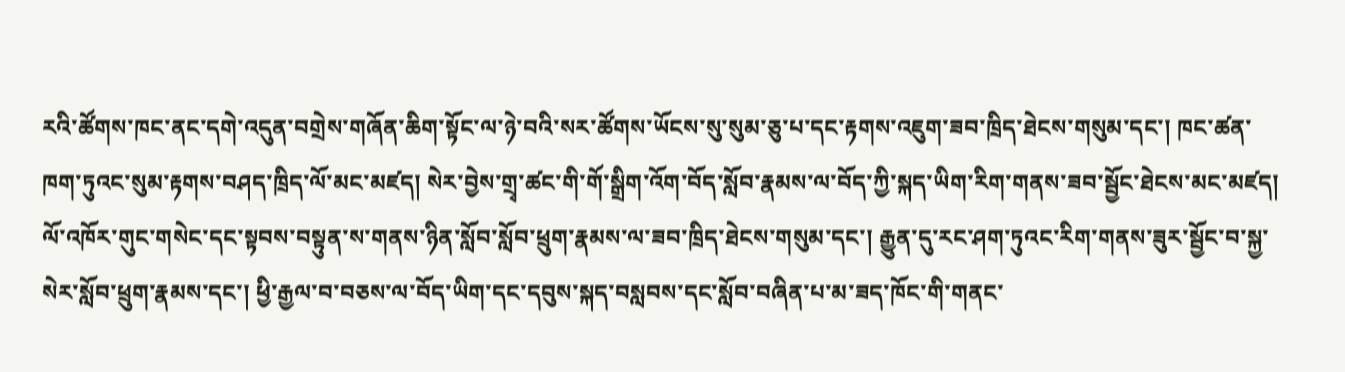རའི་ཚོགས་ཁང་ནང་དགེ་འདུན་བགྲེས་གཞོན་ཆིག་སྟོང་ལ་ཉེ་བའི་སར་ཚོགས་ཡོངས་སུ་སུམ་ཅུ་པ་དང་རྟགས་འཇུག་ཟབ་ཁྲིད་ཐེངས་གསུམ་དང་། ཁང་ཚན་ཁག་ཏུའང་སུམ་རྟགས་བཤད་ཁྲིད་ལོ་མང་མཛད། སེར་བྱེས་གྲྭ་ཚང་གི་གོ་སྒྲིག་འོག་བོད་སློབ་རྣམས་ལ་བོད་ཀྱི་སྐད་ཡིག་རིག་གནས་ཟབ་སྦྱོང་ཐེངས་མང་མཛད། ལོ་འཁོར་གུང་གསེང་དང་སྟབས་བསྟུན་ས་གནས་ཉིན་སློབ་སློབ་ཕྲུག་རྣམས་ལ་ཟབ་ཁྲིད་ཐེངས་གསུམ་དང་། རྒྱུན་དུ་རང་ཤག་ཏུའང་རིག་གནས་ཟུར་སྦྱོང་བ་སྐྱ་སེར་སློབ་ཕྲུག་རྣམས་དང་། ཕྱི་རྒྱལ་བ་བཅས་ལ་བོད་ཡིག་དང་དབུས་སྐད་བསླབས་དང་སློབ་བཞིན་པ་མ་ཟད་ཁོང་གི་གནང་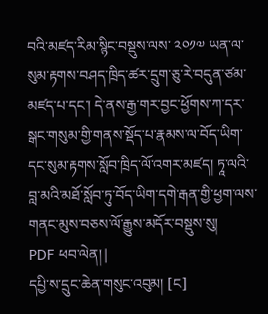བའི་མཛད་རིམ་སྙིང་བསྡུས་ལས་ ༢༠༡༧ ཡན་ལ་སུམ་རྟགས་བཤད་ཁྲིད་ཚར་དྲུག་ཅུ་རེ་བདུན་ཙམ་མཛད་པ་དང་། དེ་ནས་རྒྱ་གར་བྱང་ཕྱོགས་ཀ་དར་སྒང་གསུམ་གྱི་གནས་སྡོད་པ་རྣམས་ལ་བོད་ཡིག་དང་སུམ་རྟགས་སློབ་ཁྲིད་ལོ་འགར་མཛད། ཏཱ་ལའི་བླ་མའི་མཐོ་སློབ་ཏུ་བོད་ཡིག་དགེ་རྒན་གྱི་ཕྱག་ལས་གནང་མུས་བཅས་ལོ་རྒྱུས་མདོར་བསྡུས་སུ།
PDF ཕབ་ལེན། |
དཔྱི་ས་དྲུང་ཆེན་གསུང་འབུམ། [ང]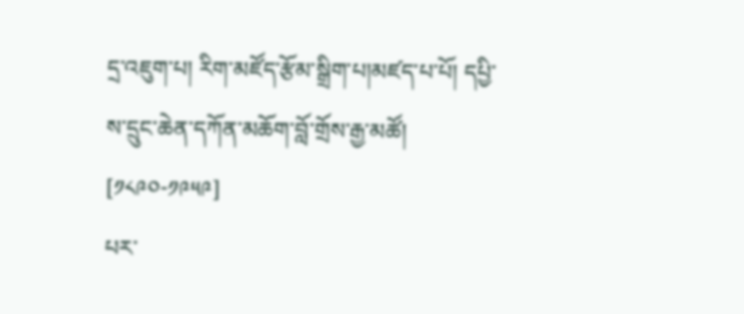དྲ་འཇུག་པ། རིག་མཛོད་རྩོམ་སྒྲིག་པ།མཛད་པ་པོ། དཔྱི་ས་དྲུང་ཆེན་དཀོན་མཆོག་བློ་གྲོས་རྒྱ་མཚོ། [༡༨༩༠-༡༩༥༩]
པར་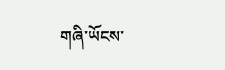གཞི་ཡོངས་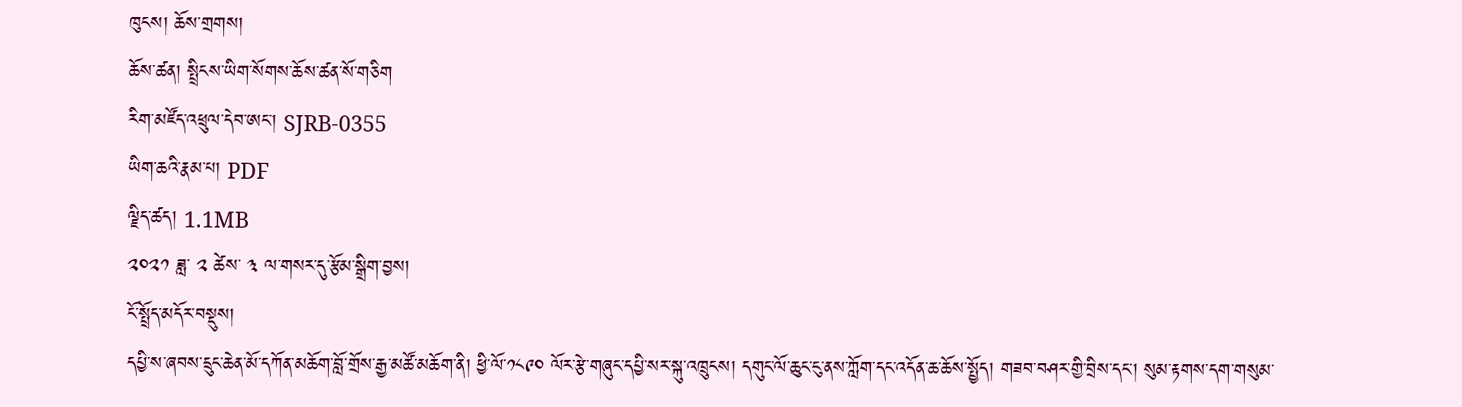ཁུངས། ཆོས་གྲགས།
ཆོས་ཚན། སྤྲིངས་ཡིག་སོགས་ཆོས་ཚན་སོ་གཅིག
རིག་མཛོད་འཕྲུལ་དེབ་ཨང་། SJRB-0355
ཡིག་ཆའི་རྣམ་པ། PDF
ལྗིད་ཚད། 1.1MB
༢༠༢༡ ཟླ་ ༢ ཚེས་ ༣ ལ་གསར་དུ་རྩོམ་སྒྲིག་བྱས།
ངོ་སྤྲོད་མདོར་བསྡུས།
དཔྱི་ས་ཞབས་དྲུང་ཆེན་མོ་དཀོན་མཆོག་བློ་གྲོས་རྒྱ་མཚོ་མཆོག་ནི། ཕྱི་ལོ་༡༨༩༠ ལོར་རྩེ་གཞུང་དཔྱི་སར་སྐུ་འཁྲུངས། དགུང་ལོ་ཆུང་ངུ་ནས་ཀློག་དང་འདོན་ཆ་ཆོས་སྤྱོད། གཟབ་བཤར་གྱི་བྲིས་དང་། སུམ་རྟགས་དག་གསུམ་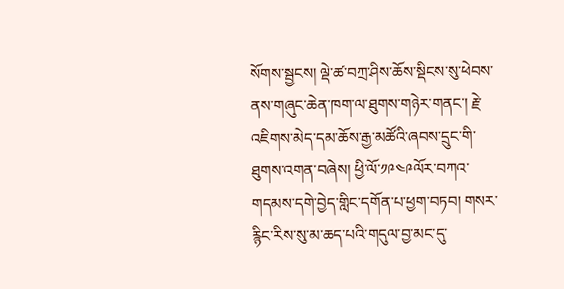སོགས་སྦྱངས། ལྡེ་ཚ་བཀྲ་ཤིས་ཆོས་སྡིངས་སུ་ཕེབས་ནས་གཞུང་ཆེན་ཁག་ལ་ཐུགས་གཉེར་གནང་། རྗེ་འཇིགས་མེད་དམ་ཆོས་རྒྱ་མཚོའི་ཞབས་དྲུང་གི་ཐུགས་འགན་བཞེས། ཕྱི་ལོ་༡༩༤༩ལོར་བཀའ་གདམས་དགེ་བྱེད་གླིང་དགོན་པ་ཕྱག་བཏབ། གསར་རྙིང་རིས་སུ་མ་ཆད་པའི་གདུལ་བྱ་མང་དུ་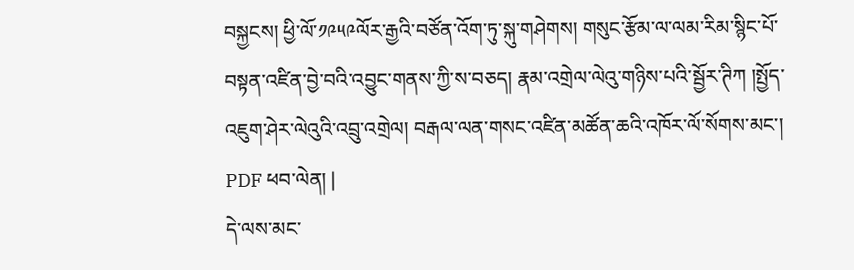བསྐྱངས། ཕྱི་ལོ་༡༩༥༩ལོར་རྒྱའི་བཙོན་འོག་ཏུ་སྐུ་གཤེགས། གསུང་རྩོམ་ལ་ལམ་རིམ་སྙིང་པོ་བསྟན་འཛིན་བྱེ་བའི་འབྱུང་གནས་ཀྱི་ས་བཅད། རྣམ་འགྲེལ་ལེའུ་གཉིས་པའི་སྦྱོར་ཊིཀ །སྤྱོད་འཇུག་ཤེར་ལེའུའི་འབྲུ་འགྲེལ། བརྒལ་ལན་གསང་འཛིན་མཚོན་ཆའི་འཁོར་ལོ་སོགས་མང་།
PDF ཕབ་ལེན། |
དེ་ལས་མང་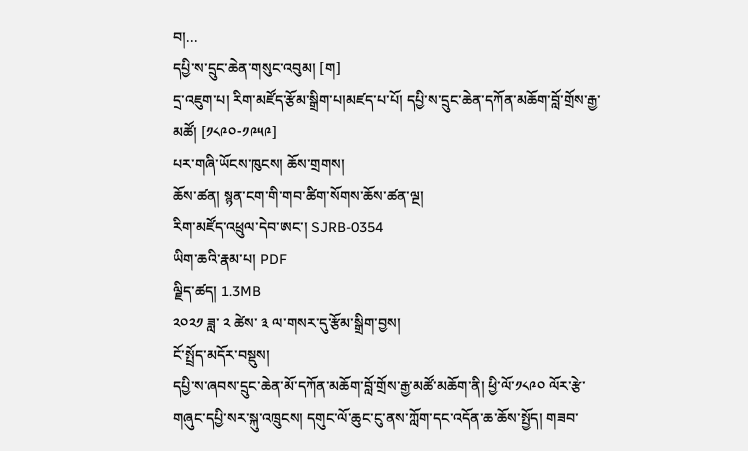བ།...
དཔྱི་ས་དྲུང་ཆེན་གསུང་འབུམ། [ག]
དྲ་འཇུག་པ། རིག་མཛོད་རྩོམ་སྒྲིག་པ།མཛད་པ་པོ། དཔྱི་ས་དྲུང་ཆེན་དཀོན་མཆོག་བློ་གྲོས་རྒྱ་མཚོ། [༡༨༩༠-༡༩༥༩]
པར་གཞི་ཡོངས་ཁུངས། ཆོས་གྲགས།
ཆོས་ཚན། སྙན་ངག་གི་གབ་ཚིག་སོགས་ཆོས་ཚན་ལྔ།
རིག་མཛོད་འཕྲུལ་དེབ་ཨང་། SJRB-0354
ཡིག་ཆའི་རྣམ་པ། PDF
ལྗིད་ཚད། 1.3MB
༢༠༢༡ ཟླ་ ༢ ཚེས་ ༣ ལ་གསར་དུ་རྩོམ་སྒྲིག་བྱས།
ངོ་སྤྲོད་མདོར་བསྡུས།
དཔྱི་ས་ཞབས་དྲུང་ཆེན་མོ་དཀོན་མཆོག་བློ་གྲོས་རྒྱ་མཚོ་མཆོག་ནི། ཕྱི་ལོ་༡༨༩༠ ལོར་རྩེ་གཞུང་དཔྱི་སར་སྐུ་འཁྲུངས། དགུང་ལོ་ཆུང་ངུ་ནས་ཀློག་དང་འདོན་ཆ་ཆོས་སྤྱོད། གཟབ་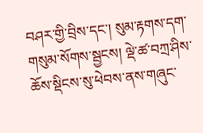བཤར་གྱི་བྲིས་དང་། སུམ་རྟགས་དག་གསུམ་སོགས་སྦྱངས། ལྡེ་ཚ་བཀྲ་ཤིས་ཆོས་སྡིངས་སུ་ཕེབས་ནས་གཞུང་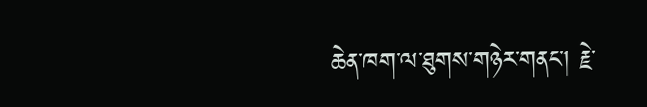ཆེན་ཁག་ལ་ཐུགས་གཉེར་གནང་། རྗེ་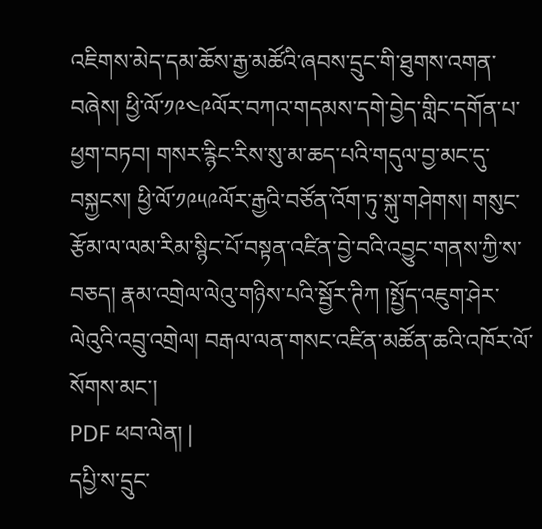འཇིགས་མེད་དམ་ཆོས་རྒྱ་མཚོའི་ཞབས་དྲུང་གི་ཐུགས་འགན་བཞེས། ཕྱི་ལོ་༡༩༤༩ལོར་བཀའ་གདམས་དགེ་བྱེད་གླིང་དགོན་པ་ཕྱག་བཏབ། གསར་རྙིང་རིས་སུ་མ་ཆད་པའི་གདུལ་བྱ་མང་དུ་བསྐྱངས། ཕྱི་ལོ་༡༩༥༩ལོར་རྒྱའི་བཙོན་འོག་ཏུ་སྐུ་གཤེགས། གསུང་རྩོམ་ལ་ལམ་རིམ་སྙིང་པོ་བསྟན་འཛིན་བྱེ་བའི་འབྱུང་གནས་ཀྱི་ས་བཅད། རྣམ་འགྲེལ་ལེའུ་གཉིས་པའི་སྦྱོར་ཊིཀ །སྤྱོད་འཇུག་ཤེར་ལེའུའི་འབྲུ་འགྲེལ། བརྒལ་ལན་གསང་འཛིན་མཚོན་ཆའི་འཁོར་ལོ་སོགས་མང་།
PDF ཕབ་ལེན། |
དཔྱི་ས་དྲུང་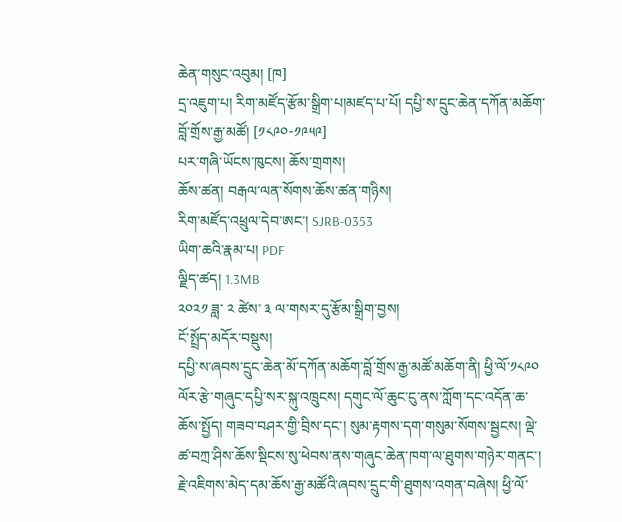ཆེན་གསུང་འབུམ། [ཁ]
དྲ་འཇུག་པ། རིག་མཛོད་རྩོམ་སྒྲིག་པ།མཛད་པ་པོ། དཔྱི་ས་དྲུང་ཆེན་དཀོན་མཆོག་བློ་གྲོས་རྒྱ་མཚོ། [༡༨༩༠-༡༩༥༩]
པར་གཞི་ཡོངས་ཁུངས། ཆོས་གྲགས།
ཆོས་ཚན། བརྒལ་ལན་སོགས་ཆོས་ཚན་གཉིས།
རིག་མཛོད་འཕྲུལ་དེབ་ཨང་། SJRB-0353
ཡིག་ཆའི་རྣམ་པ། PDF
ལྗིད་ཚད། 1.3MB
༢༠༢༡ ཟླ་ ༢ ཚེས་ ༣ ལ་གསར་དུ་རྩོམ་སྒྲིག་བྱས།
ངོ་སྤྲོད་མདོར་བསྡུས།
དཔྱི་ས་ཞབས་དྲུང་ཆེན་མོ་དཀོན་མཆོག་བློ་གྲོས་རྒྱ་མཚོ་མཆོག་ནི། ཕྱི་ལོ་༡༨༩༠ ལོར་རྩེ་གཞུང་དཔྱི་སར་སྐུ་འཁྲུངས། དགུང་ལོ་ཆུང་ངུ་ནས་ཀློག་དང་འདོན་ཆ་ཆོས་སྤྱོད། གཟབ་བཤར་གྱི་བྲིས་དང་། སུམ་རྟགས་དག་གསུམ་སོགས་སྦྱངས། ལྡེ་ཚ་བཀྲ་ཤིས་ཆོས་སྡིངས་སུ་ཕེབས་ནས་གཞུང་ཆེན་ཁག་ལ་ཐུགས་གཉེར་གནང་། རྗེ་འཇིགས་མེད་དམ་ཆོས་རྒྱ་མཚོའི་ཞབས་དྲུང་གི་ཐུགས་འགན་བཞེས། ཕྱི་ལོ་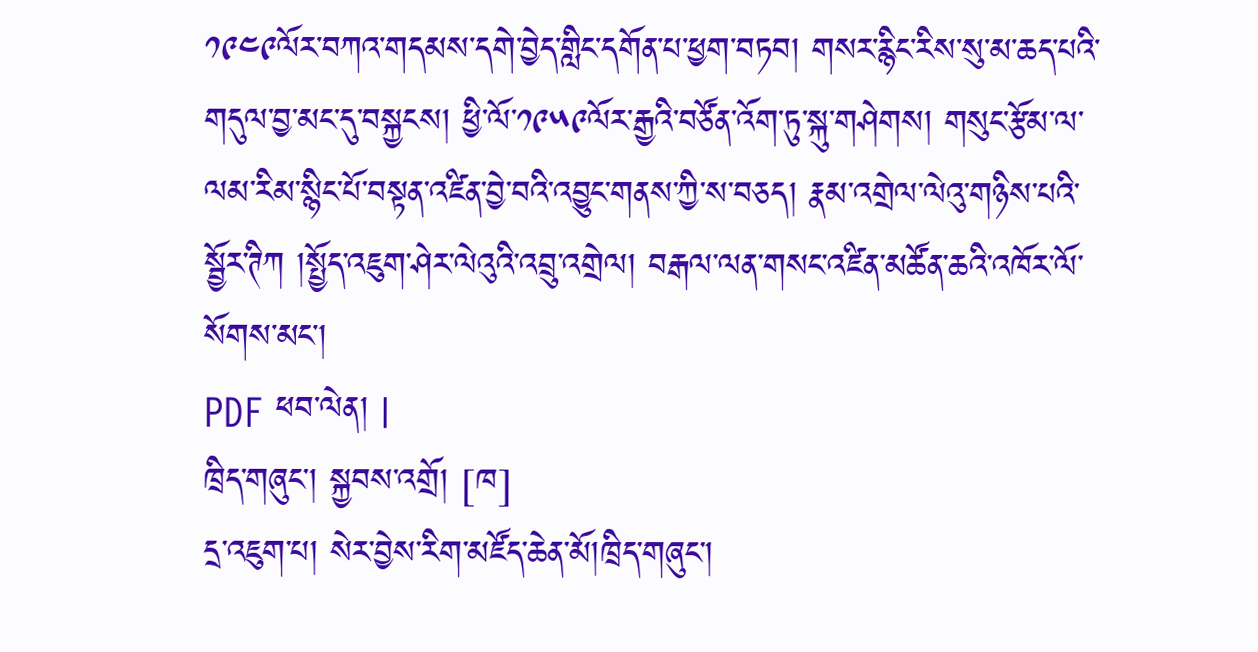༡༩༤༩ལོར་བཀའ་གདམས་དགེ་བྱེད་གླིང་དགོན་པ་ཕྱག་བཏབ། གསར་རྙིང་རིས་སུ་མ་ཆད་པའི་གདུལ་བྱ་མང་དུ་བསྐྱངས། ཕྱི་ལོ་༡༩༥༩ལོར་རྒྱའི་བཙོན་འོག་ཏུ་སྐུ་གཤེགས། གསུང་རྩོམ་ལ་ལམ་རིམ་སྙིང་པོ་བསྟན་འཛིན་བྱེ་བའི་འབྱུང་གནས་ཀྱི་ས་བཅད། རྣམ་འགྲེལ་ལེའུ་གཉིས་པའི་སྦྱོར་ཊིཀ །སྤྱོད་འཇུག་ཤེར་ལེའུའི་འབྲུ་འགྲེལ། བརྒལ་ལན་གསང་འཛིན་མཚོན་ཆའི་འཁོར་ལོ་སོགས་མང་།
PDF ཕབ་ལེན། |
ཁྲིད་གཞུང་། སྐྱབས་འགྲོ། [ཁ]
དྲ་འཇུག་པ། སེར་བྱེས་རིག་མཛོད་ཆེན་མོ།ཁྲིད་གཞུང་།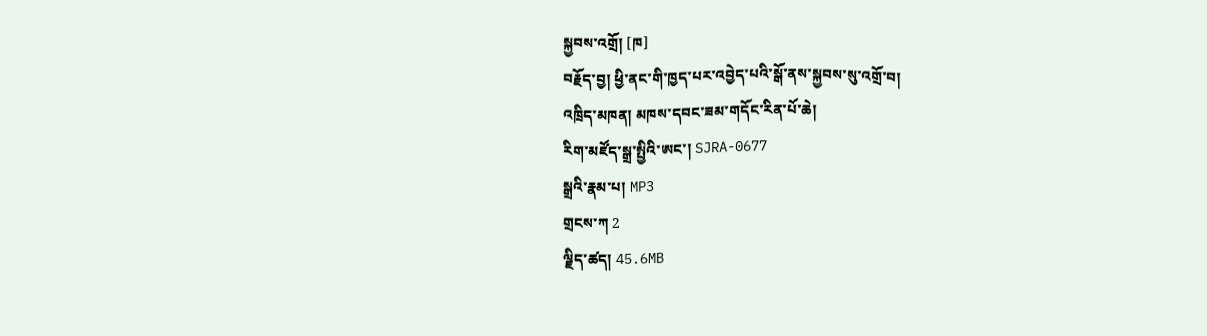སྐྱབས་འགྲོ། [ཁ]
བརྗོད་བྱ། ཕྱི་ནང་གི་ཁྱད་པར་འབྱེད་པའི་སྒོ་ནས་སྐྱབས་སུ་འགྲོ་བ།
འཁྲིད་མཁན། མཁས་དབང་ཟམ་གདོང་རིན་པོ་ཆེ།
རིག་མཛོད་སྒྲ་སྤྱིའི་ཨང་། SJRA-0677
སྒྲའི་རྣམ་པ། MP3
གྲངས་ཀ 2
ལྗིད་ཚད། 45.6MB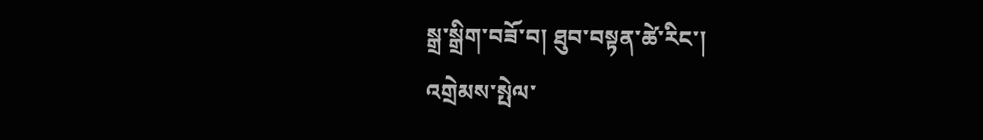སྒྲ་སྒྲིག་བཟོ་བ། ཐུབ་བསྟན་ཚེ་རིང་།
འགྲེམས་སྤེལ་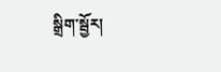སྒྲིག་སྦྱོར།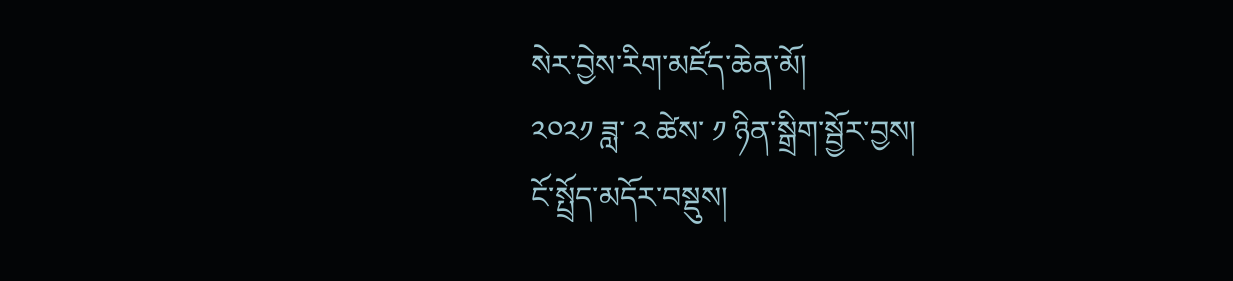སེར་བྱེས་རིག་མཛོད་ཆེན་མོ།
༢༠༢༡ ཟླ་ ༢ ཚེས་ ༡ ཉིན་སྒྲིག་སྦྱོར་བྱས།
ངོ་སྤྲོད་མདོར་བསྡུས།